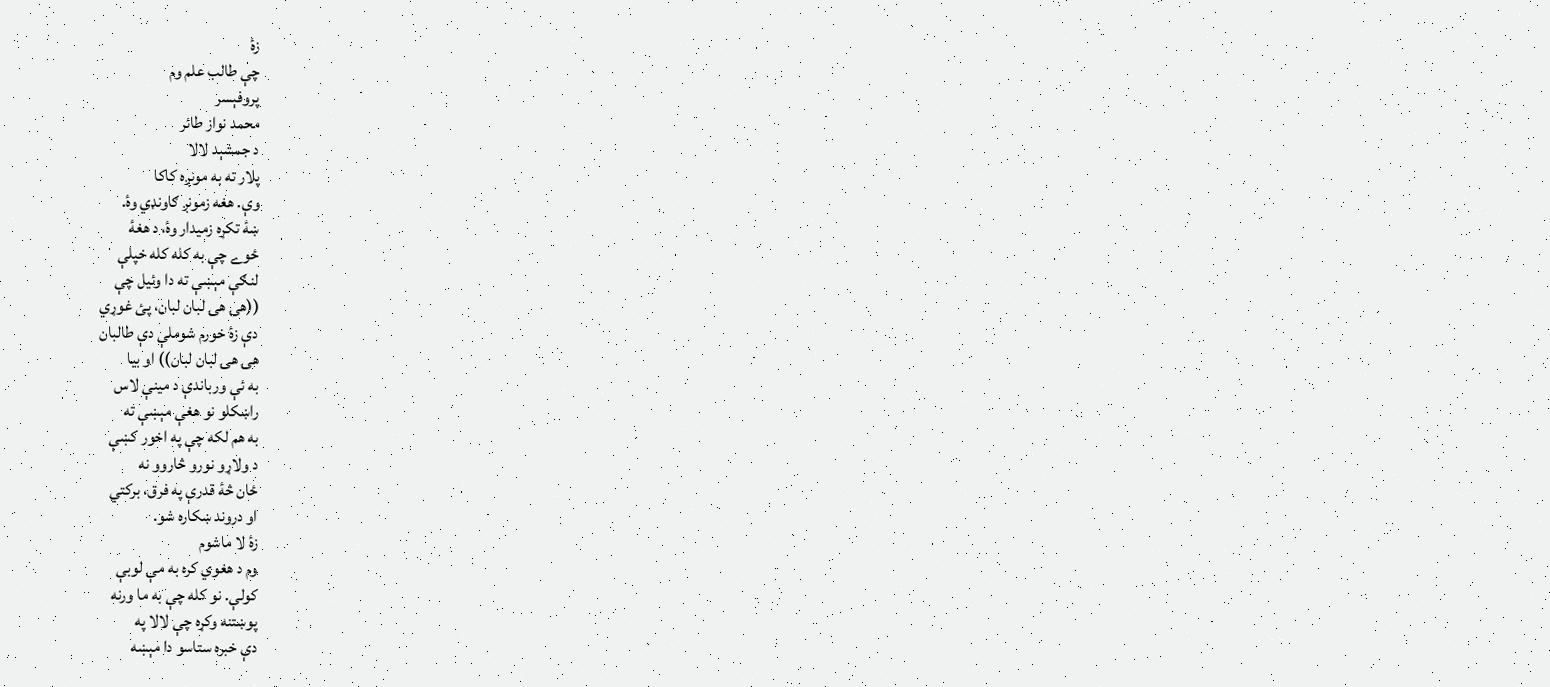زۀ
چې طالب علم وم
پروفېسر
محمد نواز طائر
د جمشېد لالا
پلار ته به مونږه کاکا
وې. هغه زمونږ ګاونډي وۀ.
ښۀ تکړه زميدار وۀ، د هغۀ
ځوے چې به کله کله خپلې
لنګې مېښې ته دا وئيل چې
((هۍ هۍ لبان لبان، پئ غوړي
دې زۀ خورم شوملې دې طالبان
هۍ هۍ لبان لبان)) او بيا
به ئې ورباندې د مينې لاس
راښکلو نو هغې مېښې ته
به هم لکه چې په اخور کښې
د ولاړو نورو څاروو نه
ځان څۀ قدرې په فرق، برکتي
او دروند ښکاره شو.
زۀ لا ماشوم
وم د هغوي کره به مې لوبې
کولې. نو کله چې به ما ورنه
پوښتنه وکړه چې لالا په
دې خبره ستاسو دا مېښه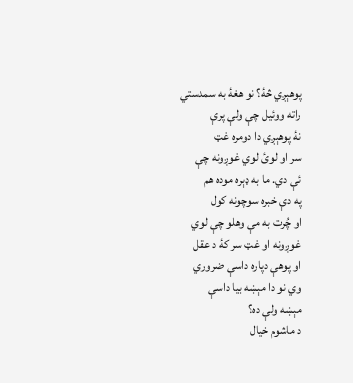پوهېږي څۀ؟ نو هغۀ به سمدستي
راته ووئيل چې ولې پرې
نۀ پوهېږي دا دومره غټ
سر او لوئ لوي غوږونه چې
ئې دي. ما به ډېره موده هم
په دې خبره سوچونه کول
او چُرت به مې وهلو چې لوي
غوږونه او غټ سر کۀ د عقل
او پوهې دپاره داسې ضروري
وي نو دا مېښه بيا داسې
مېښه ولې ده؟
د ماشوم خيال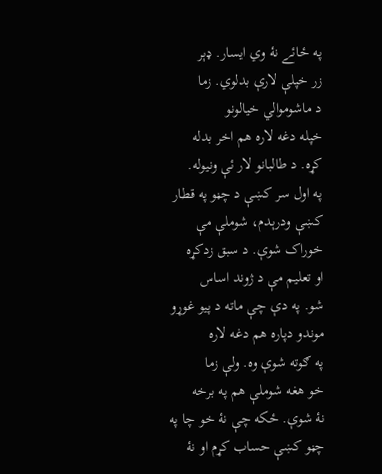په ځائے نۀ وي ايسار. ډېر
زر خپلې لارې بدلوي. زما
د ماشوموالي خيالونو
خپله دغه لاره هم اخر بدله
کړه. د طالبانو لار ئې ونيوله.
په اول سر کښې د چڼو په قطار
کښې ودرېدم، شوملې مې
خوراک شوې. د سبق زدکړه
او تعليم مې د ژوند اساس
شو. په دې چې ماته د پيو غوړو
موندو دپاره هم دغه لاره
په ګوته شوې وه. ولې زما
خو هغه شوملې هم په برخه
نۀ شوې. ځکه چې نۀ خو چا په
چڼو کښې حساب کړم او نۀ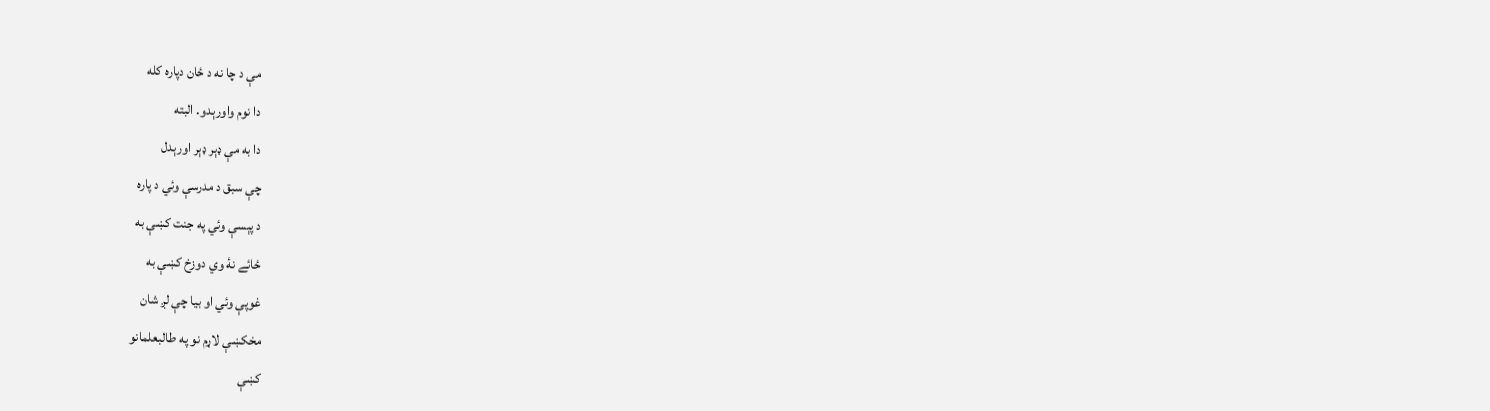مې د چا نه د ځان دپاره کله
دا نوم واورېدو. البته
دا به مې ډېر ډېر اورېدل
چې سبق د مدرسې وئي د پاره
د پېسې وئي په جنت کښې به
ځائے نۀ وي دوزخ کښې به
غوپې وئي او بيا چې لږ شان
مخکښې لاړم نو په طالبعلمانو
کښې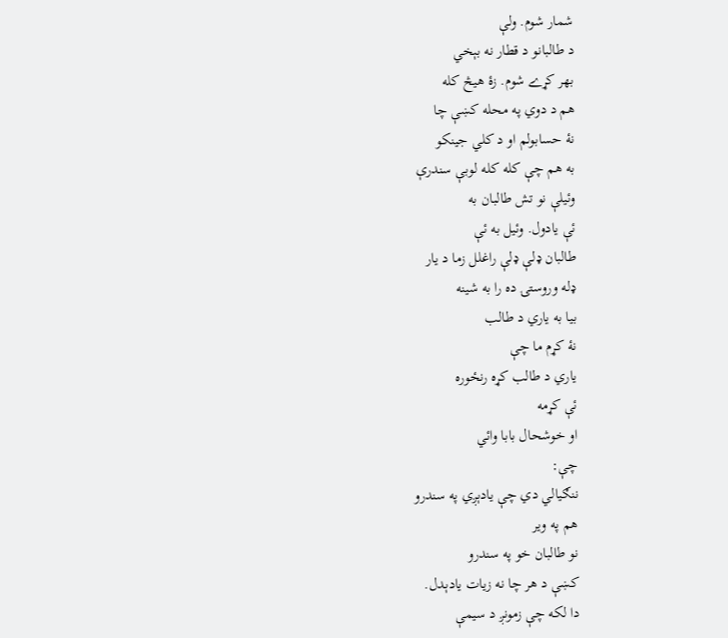شمار شوم. ولې
د طالبانو د قطار نه بېخي
بهر کړے شوم. زۀ هيڅ کله
هم د دوي په محله کښې چا
نۀ حسابولم او د کلي جينکو
به هم چې کله کله لوبې سندرې
وئيلې نو تش طالبان به
ئې يادول. وئيل به ئې
طالبان ډلې ډلې راغلل زما د يار
ډله وروستۍ ده را به شينه
بيا به ياري د طالب
نۀ کړم ما چې
ياري د طالب کړه رنځوره
ئې کړمه
او خوشحال بابا وائي
چې:
ننګيالي دي چې يادېږي په سندرو
هم په وير
نو طالبان خو په سندرو
کښې د هر چا نه زيات يادېدل.
دا لکه چې زمونږ د سيمې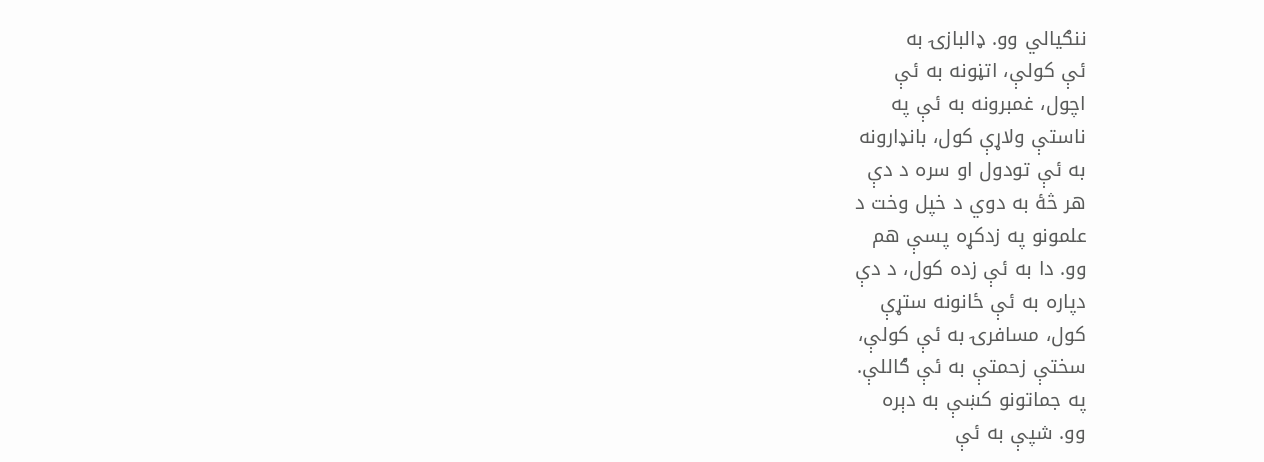ننګيالي وو. ډالبازۍ به
ئې کولې، اتڼونه به ئې
اچول، غمبرونه به ئې په
ناستې ولاړې کول، بانډارونه
به ئې تودول او سره د دې
هر څۀ به دوي د خپل وخت د
علمونو په زدکړه پسې هم
وو. دا به ئې زده کول، د دې
دپاره به ئې ځانونه ستړې
کول، مسافرۍ به ئې کولې،
سختې زحمتې به ئې ګاللې.
په جماتونو کښې به دېره
وو. شپې به ئې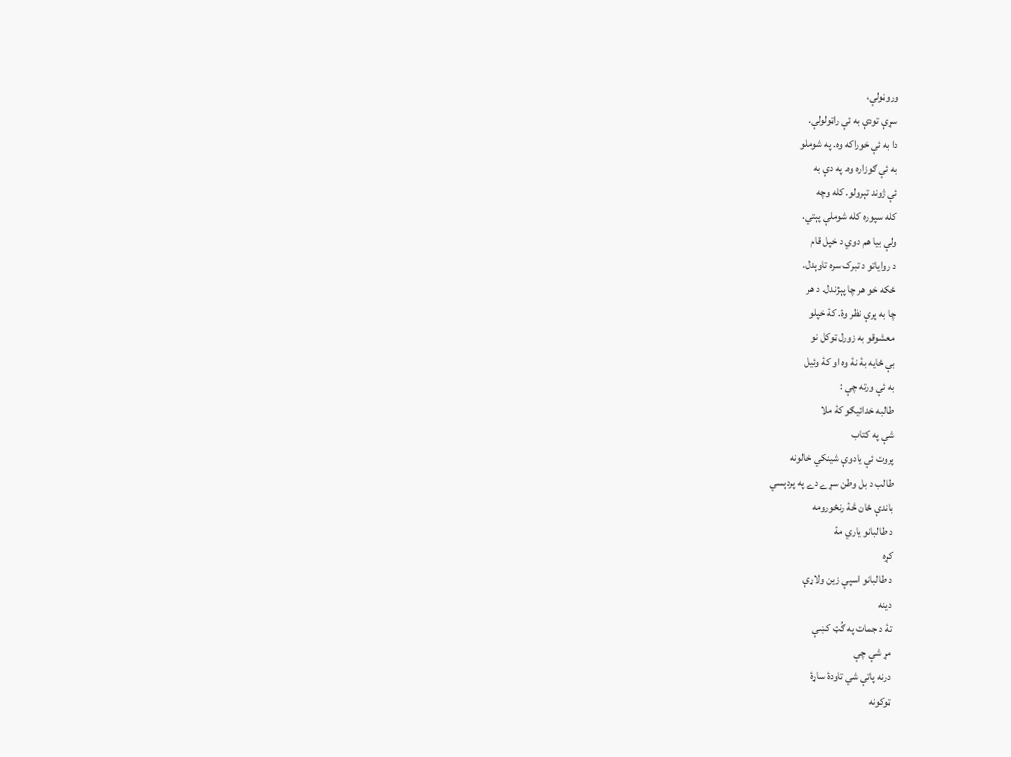وروڼولې،
سړې تودې به ئې راټولولې.
دا به ئې خوراکه وه. په شوملو
به ئې ګوزاره وه. په دې به
ئې ژوند تېرولو. کله وچه
کله سپوره کله شوملې پېتي.
ولې بيا هم دوي د خپل قام
د رواياتو د تبرک سره تاوېدل.
ځکه خو هر چا پېژندل. د هر
چا به پرې نظر وۀ. کۀ خپلو
معشوقو به زورل ټوکل نو
بې ځايه بۀ نۀ وه او کۀ وئيل
به ئې ورته چې :
طالبه خدائيګو کۀ ملا
شې په کتاب
پروت ئې يادوې شينکي خالونه
طالب د بل وطن سړے دے په پردېسي
باندې ځان څۀ رنځورومه
د طالبانو ياري مۀ
کړه
د طالبانو اسپې زين ولاړې
دينه
تۀ د جمات په ګُټ کښې
مړ شې چې
درنه پاتې شي تاودۀ ساړۀ
ټوکونه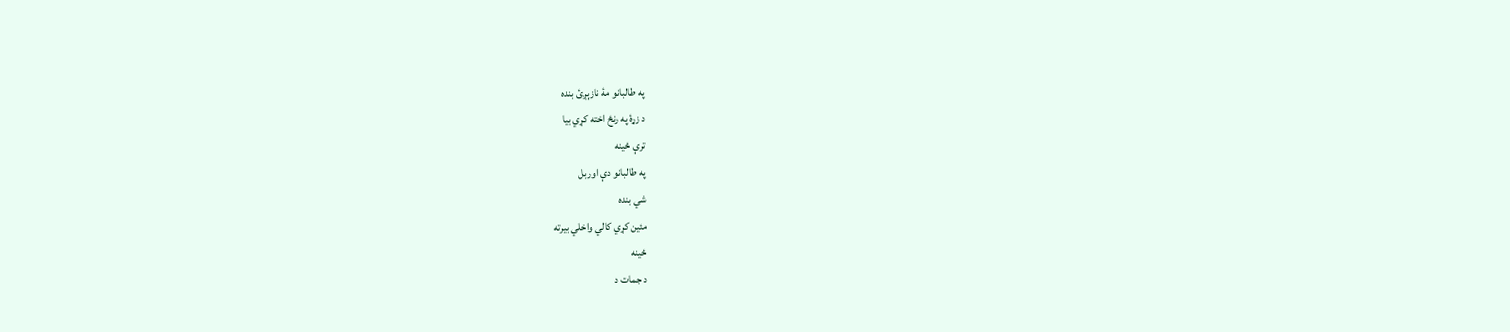په طالبانو مۀ نازېږئ بنده
د زړۀ په رنځ اخته کړي بيا
ترې ځينه
په طالبانو دې اوربل
شي بنده
مئين کړي کالي واخلي بيرته
ځينه
د جمات د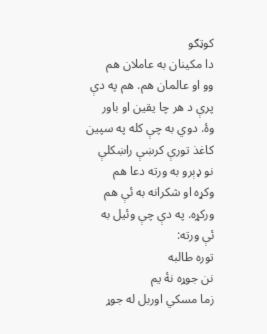کوټګو
دا مکينان به عاملان هم
وو او عالمان هم. هم په دې
پرې د هر چا يقين او باور
وۀ. دوي به چې کله په سپين
کاغذ تورې کرښې راښکلې
نو ډېرو به ورته دعا هم
وکړه او شکرانه به ئې هم
ورکړه. په دې چې وئيل به
ئې ورته:
توره طالبه
نن جوړه نۀ يم
زما مسکي اوربل له جوړ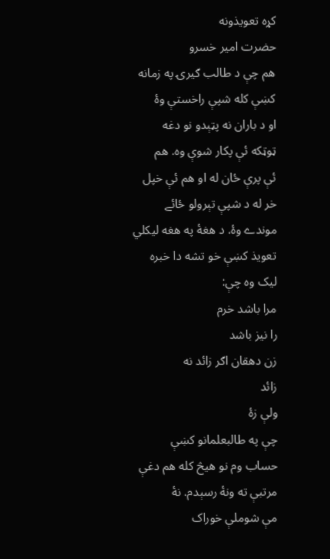کړه تعويذونه
حضرت امير خسرو
هم چې د طالب ګيرۍ په زمانه
کښې کله شپې راخستې وۀ
او د باران نه پټېدو نو دغه
ټوټکه ئې پکار شوې وه. هم
ئې پرې ځان له او هم ئې خپل
خر له د شپې تېرولو ځائے
موندے وۀ. د هغۀ په هغه ليکلي
تعويذ کښې خو تشه دا خبره
ليک وه چې:
مرا باشد خرم
را نيز باشد
زن دهقان اګر زائد نه
زائد
ولې زۀ
چې په طالبعلمانو کښې
حساب وم نو هيڅ کله هم دغې
مرتبې ته ونۀ رسېدم. نۀ
مې شوملې خوراک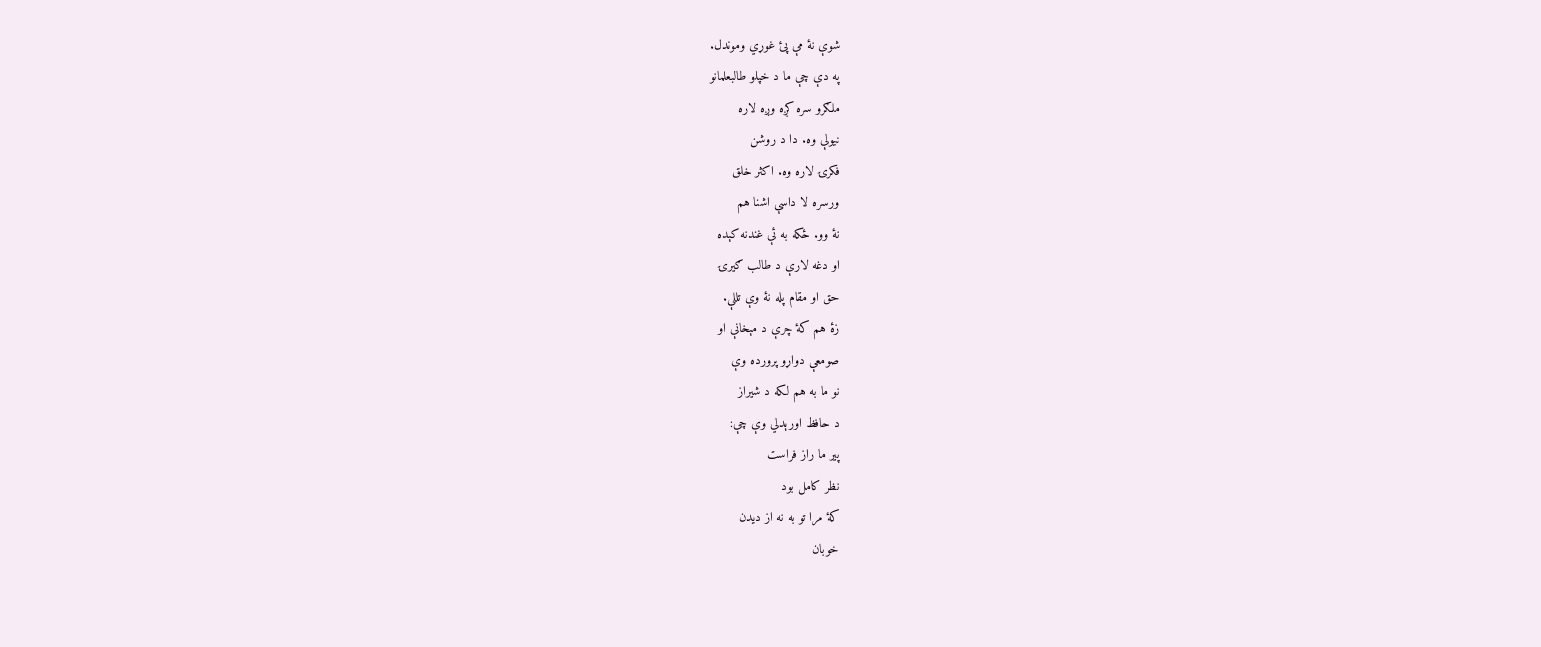شوې نۀ مې پئ غوړي وموندل.
په دې چې ما د خپلو طالبعلمانو
ملګرو سره کږه وږه لاره
نيولې وه. دا د روشن
فکرۍ لاره وه. اکثر خلق
ورسره لا داسې اشنا هم
نۀ وو. ځکه به ئې غندنه کېده
او دغه لارې د طالب ګيرۍ
حق او مقام پله نۀ وې تللې.
زۀ هم کۀ چرې د مېخانې او
صومعې دواړو پرورده وې
نو ما به هم لکه د شيراز
د حافظ اورېدلي وې چې:
پير ما راز فراست
نظر کامل بود
کۀ مرا تو به نه از ديدن
خوبان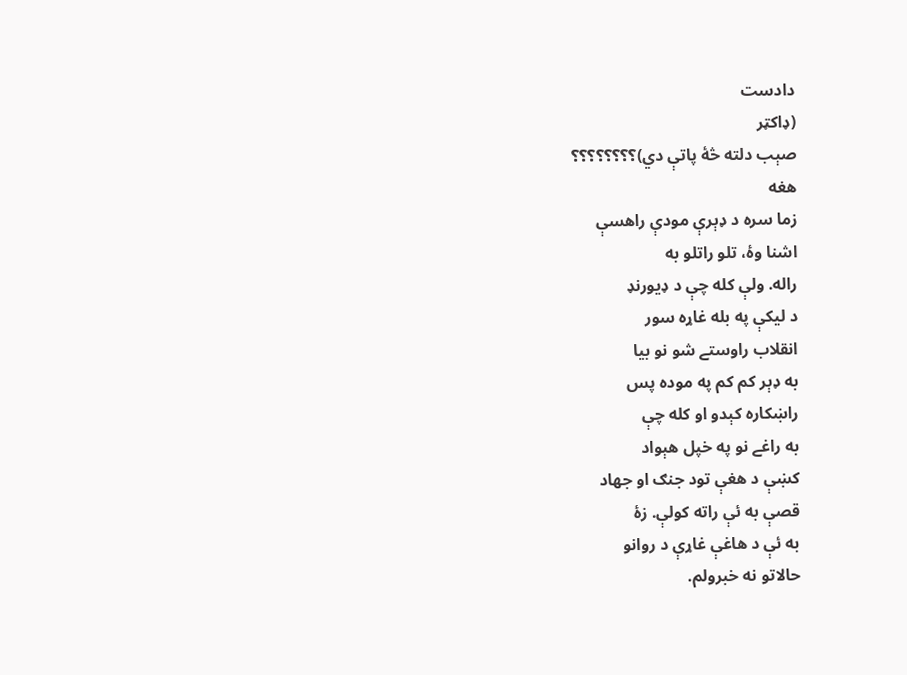دادست
(ډاکټر
صېب دلته څۀ پاتې دي)؟؟؟؟؟؟؟؟
هغه
زما سره د ډېرې مودې راهسې
اشنا وۀ، تلو راتلو به
راله. ولې کله چې د ډيورنډ
د ليکې په بله غاړه سور
انقلاب راوستے شو نو بيا
به ډېر کم کم په موده پس
راښکاره کېدو او کله چې
به راغے نو په خپل هېواد
کښې د هغې تود جنګ او جهاد
قصې به ئې راته کولې. زۀ
به ئې د هاغې غاړې د روانو
حالاتو نه خبرولم.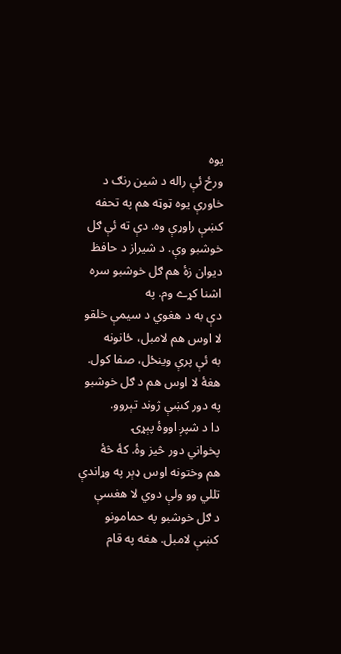يوه
ورځ ئې راله د شين رنګ د
خاورې يوه ټوټه هم په تحفه
کښې راوړې وه. دې ته ئې ګل
خوشبو وې. د شيراز د حافظ
ديوان زۀ هم ګل خوشبو سره
اشنا کړے وم. په
دې به د هغوي د سيمې خلقو
لا اوس هم لامبل، ځانونه
به ئې پرې وينځل، صفا کول.
هغۀ لا اوس هم د ګل خوشبو
په دور کښې ژوند تېروو.
دا د شپږ اووۀ پېړۍ
پخواني دور څيز وۀ. کۀ څۀ
هم وختونه اوس ډېر په وړاندې
تللي وو ولې دوي لا هغسې
د ګل خوشبو په حمامونو
کښې لامبل. هغه په قام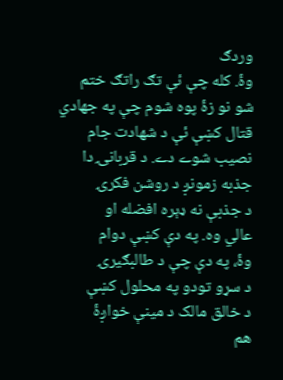وردګ
وۀ. کله چې ئې تګ راتګ ختم
شو نو زۀ پوه شوم چې په جهادي
قتال کښې ئې د شهادت جام
نصيب شوے دے. د قربانۍ دا
جذبه زمونږ د روشن فکرۍ
د جذبې نه ډېره افضله او
عالي وه. په دې کښې دوام
وۀ، په دې چې د طالبګيرۍ
د سړو تودو په محلول کښې
د خالق مالک د مينې خواږۀ
هم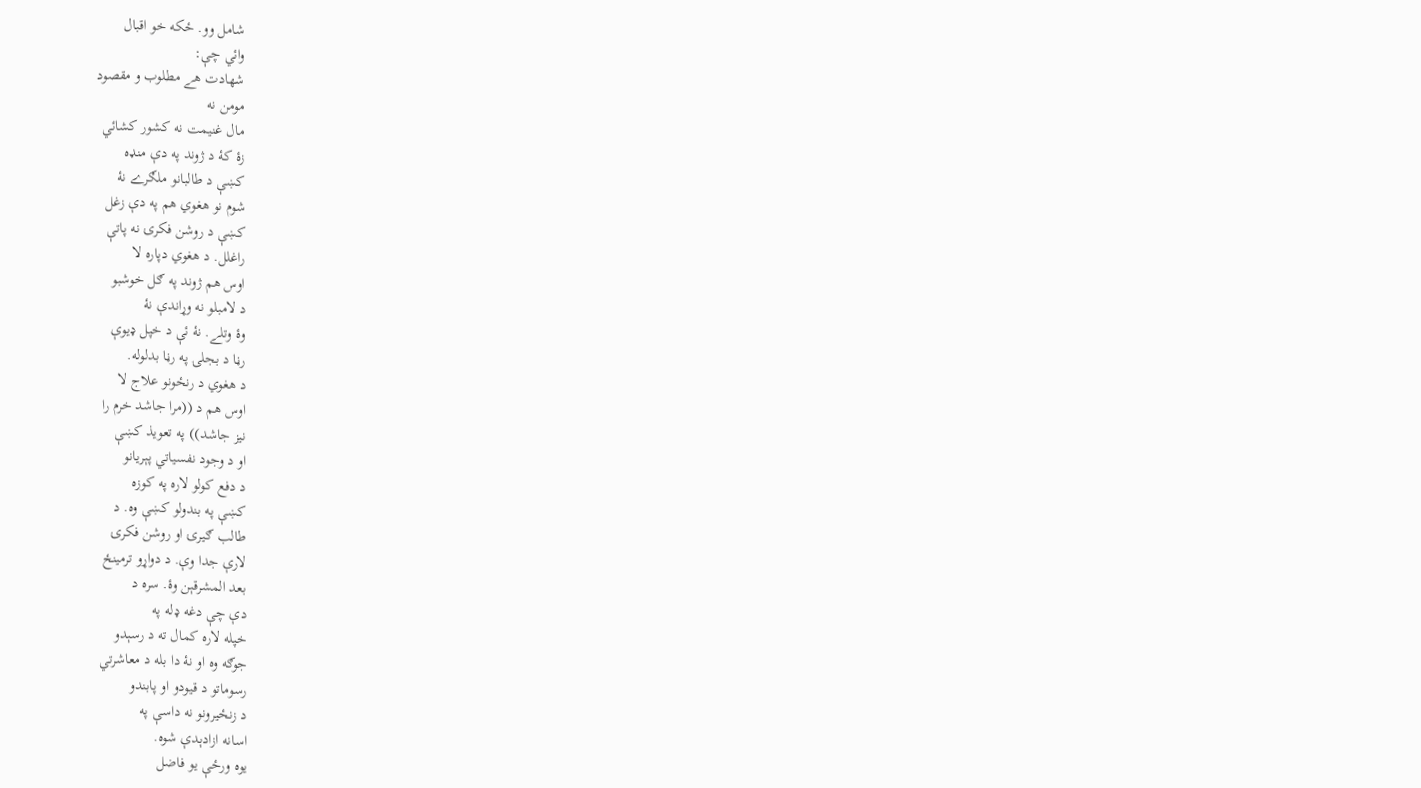شامل وو. ځکه خو اقبال
وائي چې:
شهادت هے مطلوب و مقصود
مومن نه
مال غنيمت نه کشور کشائي
زۀ کۀ د ژوند په دې منډه
کښې د طالبانو ملګرے نۀ
شوم نو هغوي هم په دې زغل
کښې د روشن فکرۍ نه پاتې
راغلل. د هغوي دپاره لا
اوس هم ژوند په ګل خوشبو
د لامبلو نه وړاندې نۀ
وۀ وتلے. نۀ ئې د خپل ډيوې
رڼا د بجلۍ په رڼا بدلوله.
د هغوي د رنځونو علاج لا
اوس هم د ((مرا جاشد خرم را
نيز جاشد)) په تعويذ کښې
او د وجود نفسياتي پېريانو
د دفع کولو لاره په کوزه
کښې په بندولو کښې وه. د
طالب ګيرۍ او روشن فکرۍ
لارې جدا وې. د دواړو ترمينځ
بعد المشرقېن وۀ. سره د
دې چې دغه ډله په
خپله لاره کمال ته د رسېدو
جوګه وه او نۀ دا بله د معاشرتي
رسوماتو د قيودو او پابندو
د زنځيرونو نه داسې په
اسانه ازادېدې شوه.
يوه ورځې يو فاضل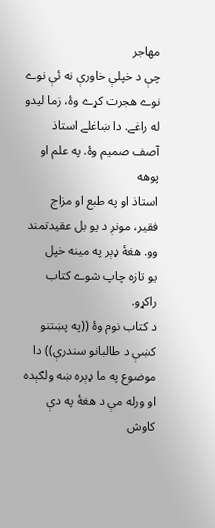مهاجر
چې د خپلې خاورې نه ئې نوے
نوے هجرت کړے وۀ، زما ليدو
له راغے. دا ښاغلے استاذ
آصف صميم وۀ. په علم او پوهه
استاذ او په طبع او مزاج
فقير، مونږ د يو بل عقيدتمند
وو. هغۀ ډېر په مينه خپل
يو تازه چاپ شوے کتاب راکړو.
د کتاب نوم وۀ ((په پښتنو
کښې د طالبانو سندرې)) دا
موضوع په ما ډېره ښه ولګېده
او ورله مې د هغۀ په دې کاوش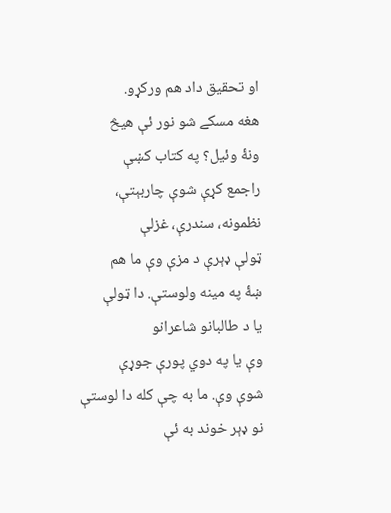او تحقيق داد هم ورکړو.
هغه مسکے شو نور ئې هيڅ
ونۀ وئيل؟ په کتاب کښې
راجمع کړې شوې چاربېتې،
نظمونه، سندرې، غزلې
ټولې ډېرې د مزې وې ما هم
ښۀ په مينه ولوستې. دا ټولې
يا د طالبانو شاعرانو
وې يا په دوي پورې جوړې
شوې وې. ما به چې کله دا لوستې
نو ډېر خوند به ئې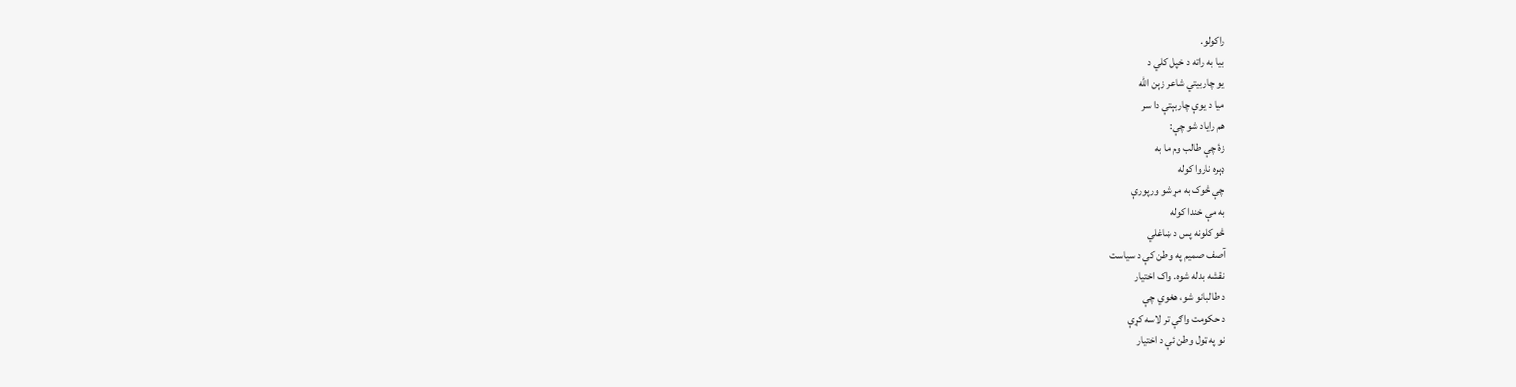راکولو.
بيا به راته د خپل کلي د
يو چاربيتي شاعر زېن الله
ميا د يوې چاربېتې دا سر
هم راياد شو چې:
زۀ چې طالب وم ما به
ډېره ناروا کوله
چې څوک به مړ شو ورپورې
به مې خندا کوله
څو کلونه پس د ښاغلي
آصف صميم په وطن کې د سياست
نقشه بدله شوه. واک اختيار
د طالبانو شو، هغوي چې
د حکومت واګې تر لاسه کړې
نو په ټول وطن ئې د اختيار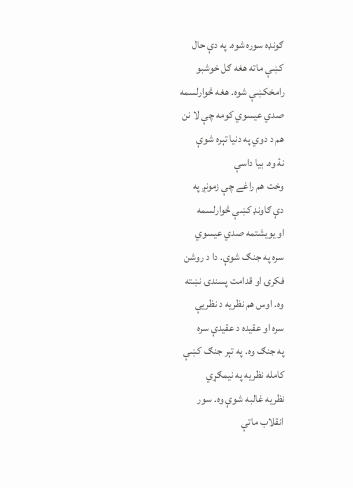ګونډه سوره شوه. په دې حال
کښې ماته هغه ګل خوشبو
رامخکښې شوه. هغه څوارلسمه
صدي عيسوي کومه چې لا نن
هم د دوي په دنيا تېره شوې
نۀ وه. بيا داسې
وخت هم راغے چې زمونږ په
دې ګاونډ کښې څوارلسمه
او يويشتمه صدي عيسوي
سره په جنګ شوې. دا د روشن
فکرۍ او قدامت پسندۍ نښته
وه. اوس هم نظريه د نظريې
سره او عقيده د عقيدې سره
په جنګ وه. په تېر جنګ کښې
کامله نظريه په نيمګړي
نظريه غالبه شوې وه. سور
انقلاب ماتې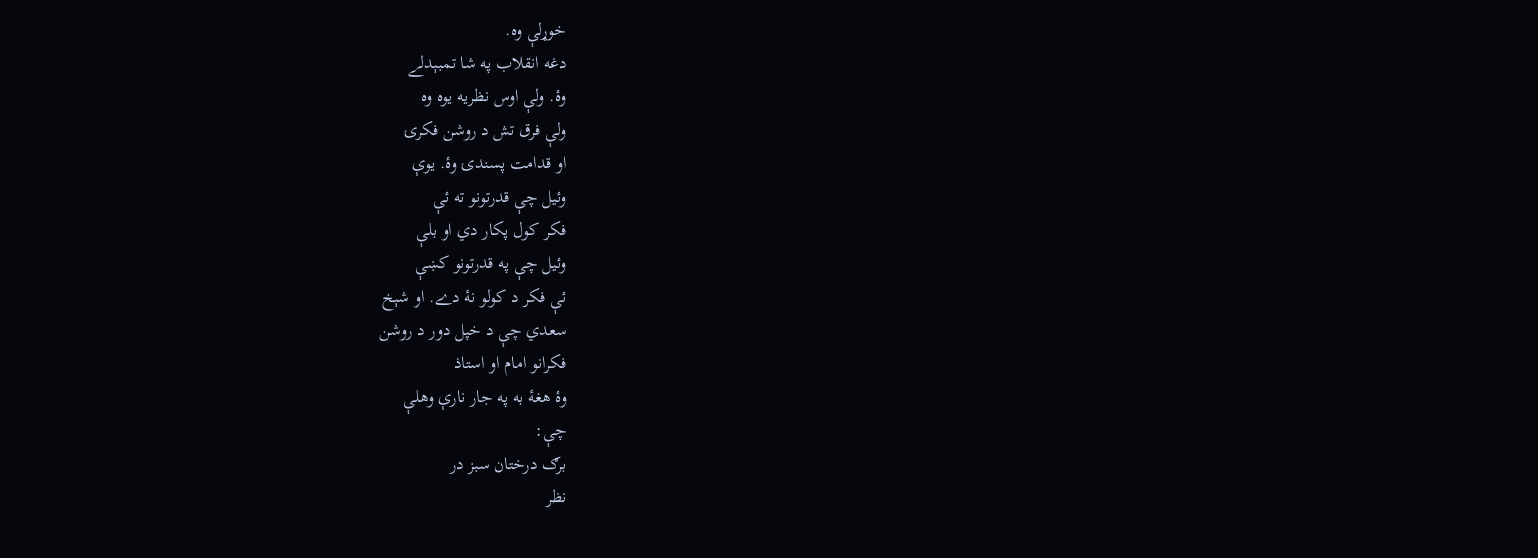خوړلې وه.
دغه انقلاب په شا تمبېدلے
وۀ. ولې اوس نظريه يوه وه
ولې فرق تش د روشن فکرۍ
او قدامت پسندۍ وۀ. يوې
وئيل چې قدرتونو ته ئې
فکر کول پکار دي او بلې
وئيل چې په قدرتونو کښې
ئې فکر د کولو نۀ دے. او شېخ
سعدي چې د خپل دور د روشن
فکرانو امام او استاذ
وۀ هغۀ به په جار نارې وهلې
چې:
برګ درختان سبز در
نظر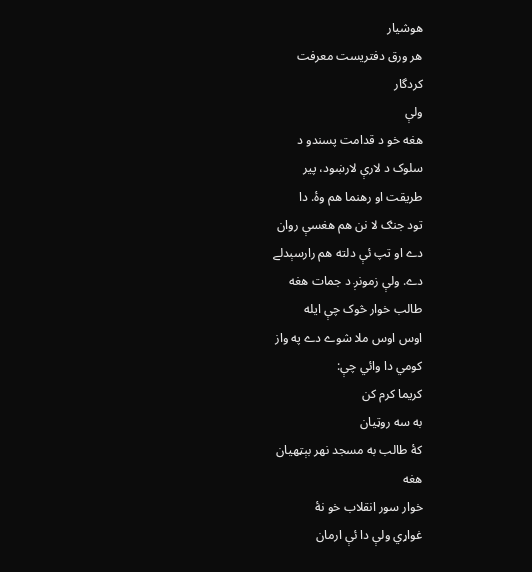هوشيار
هر ورق دفتريست معرفت
کردگار
ولې
هغه خو د قدامت پسندو د
سلوک د لارې لارښود، پير
طريقت او رهنما هم وۀ. دا
تود جنګ لا نن هم هغسې روان
دے او تپ ئې دلته هم رارسېدلے
دے. ولې زمونږ د جمات هغه
طالب خوار څوک چې ايله
اوس اوس ملا شوے دے په واز
کومي دا وائي چې:
کريما کرم کن
به سه روټيان
کۀ طالب به مسجد نهر بېټهيان
هغه
خوار سور انقلاب خو نۀ
غواړي ولې دا ئې ارمان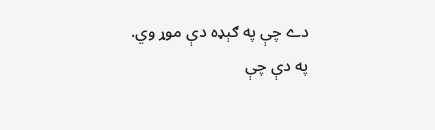دے چې په ګېډه دې موړ وي.
په دې چې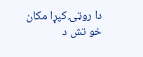دا روټۍ کپړا مکان
خو تش د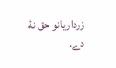زرداريانو حق نۀ
دے.